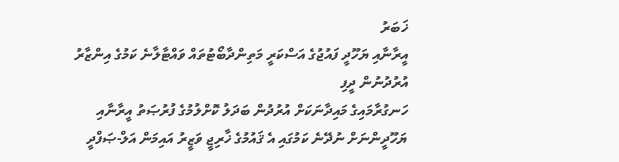ޚަބަރު
އީރާނާއި ޔަހޫދީ ފައުޖުގެ އަސްކަރީ މަތިންދާބޯޓުތައް ވައްޓާލާނެ ކަމުގެ އިންޒާރު އުރުދުނުން ދީފި
ހަނގުރާމައިގެ މައިދާނަކަށް އުރުދުން ބަދަލު ކޮށްލުމުގެ ފުރުޞަތު އީރާނާއި ޔަހޫދީންނަށް ނުދޭނެ ކަމުގައި އެ ޤައުމުގެ ޚާރިޖީ ވަޒީރު އައިމަން އަލް-ޞަފްދީ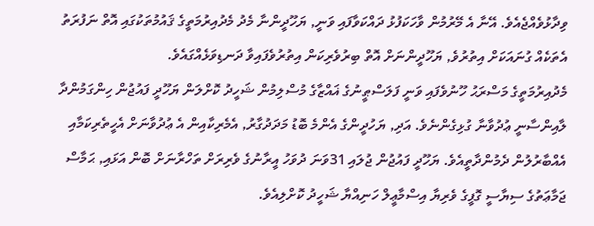ވިދާޅުވެއްޖެއެވެ. އޭނާ އެ މޭރުމުން ވާހަކަފުޅު ދައްކަވާފައި ވަނީ, ޔަހޫދީންނާ މެދު މެދުއިރުމަތީގެ ޤައުމުތަކުގައި އޮތް ނަފުރަތު އެތަކެއް ގުނައަކަށް އިތުރުވެ, ޔަހޫދީންނަށް އޮތް ބިރުވެރިކަން އިތުރުވެފައިވާ ދަނޑިވަޅެއްގައެވެ.
މެދުއިރުމަތީގެ މަސްރަޙު ހޫނުވެފައި ވަނީ ފަލަސްޠީނުގެ ޣައްޒާގެ މުސްލިމުން ޝަހީދު ކޮށްލަން ޔަހޫދީ ފައުޖުން ހިންގަމުންދާ ލާއިންސާނީ ޢުދުވާނާ ގުޅިގެންނެވެ. އަދި, ޔަހުދީންގެ އެންމެ ބޮޑު މަދަދުގާރު, އެމެރިކާއިން އެ ޢުދުވާނަށް އެހީތެރިކަމާއި އެއްބާރުލުން ދެމުންދާތީއެވެ. ޔަހޫދީ ފައުޖުން ޖުލައި 31ވަނަ ދުވަހު އީރާނުގެ ވެރިރަށް ތަހްރާނަށް ބޮން އަޅައި, ޙަމާސް ޖަމާޢަތުގެ ސިޔާސީ ގޮފީގެ ވެރިޔާ އިސްމާޢީލް ހަނިއްޔާ ޝަހީދު ކޮށްލިއެވެ.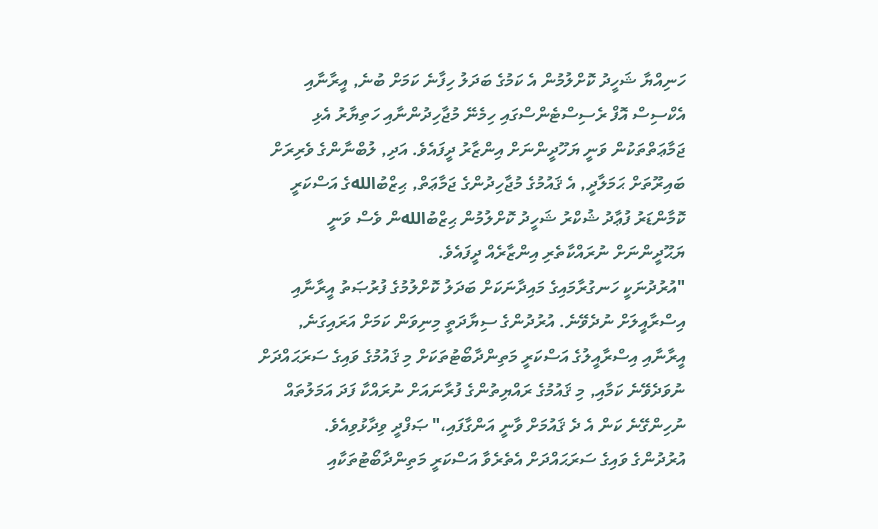ހަނިއްޔާ ޝަހީދު ކޮށްލުމުން އެ ކަމުގެ ބަދަލު ހިފާނެ ކަމަށް ބުނެ, އީރާނާއި އެކްސިސް އޮފް ރެސިސްޓެންސްގައި ހިމެނޭ މުޖާހިދުންނާއި ހަތިޔާރު އެޅި ޖަމާޢަތްތަކުން ވަނީ ޔަހޫދީންނަށް އިންޒާރު ދީފައެވެ. އަދި, ލުބްނާންގެ ވެރިރަށް ބައިރޫތަށް ޙަމަލާދީ, އެ ޤައުމުގެ މުޖާހިދުންގެ ޖަމާޢަތް, ޙިޒްބުاللهގެ އަސްކަރީ ކޮމާންޑަރު ފުޢާދު ޝުކްރު ޝަހީދު ކޮށްލުމުން ޙިޒްބުاللهން ވެސް ވަނީ ޔަޙޫދީންނަށް ނުރައްކާތެރި އިންޒާރެއް ދީފައެވެ.
"އުރުދުނަކީ ހަނގުރާމައިގެ މައިދާނަކަށް ބަދަލު ކޮށްލުމުގެ ފުރުޞަތު އީރާނާއި އިސްރާއީލަށް ނުދެވޭނެ. އުރުދުންގެ ސިޔާދަތީ މިނިވަން ކަމަށް އަރައިގަނެ, އީރާނާއި އިސްރާއީލުގެ އަސްކަރީ މަތިންދާބޯޓުތަކަށް މި ޤައުމުގެ ވައިގެ ސަރަޙައްދަށް ނުވަދެވޭނެ ކަމާއި, މި ޤައުމުގެ ރައްޔިތުންގެ ފުރާނައަށް ނުރައްކާ ފަދަ އަމަލުތައް ނުހިންގޭނެ ކަން އެ ދެ ޤައުމަށް ވާނީ އަންގާފައި،" ޞަފްދީ ވިދާޅުވިއެވެ.
އުރުދުންގެ ވައިގެ ސަރަޙައްދަށް އެތެރެވާ އަސްކަރީ މަތިންދާބޯޓުތަކާއި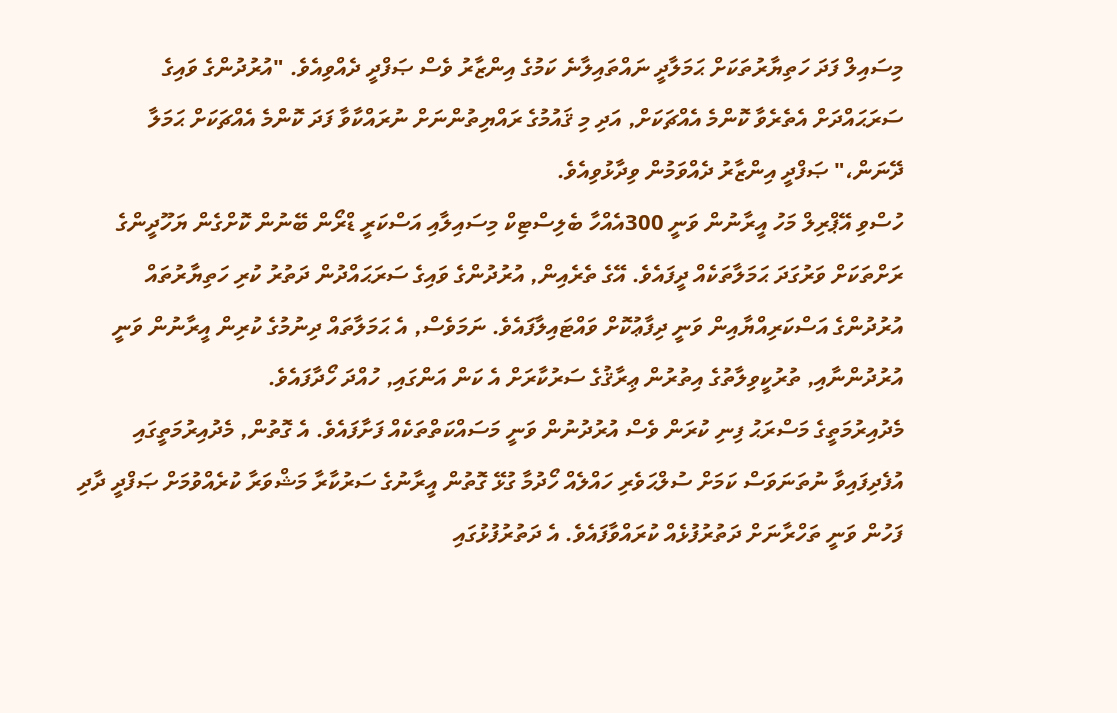މިސައިލް ފަދަ ހަތިޔާރުތަކަށް ޙަމަލާދީ ނައްތައިލާނެ ކަމުގެ އިންޒާރު ވެސް ޞަފްދީ ދެއްވިއެވެ. "އުރުދުންގެ ވައިގެ ސަރަޙައްދަށް އެތެރެވާ ކޮންމެ އެއްޗަކަށް, އަދި މި ޤައުމުގެ ރައްޔިތުންނަށް ނުރައްކާވާ ފަދަ ކޮންމެ އެއްޗަކަށް ޙަމަލާ ދޭނަން،" ޞަފްދީ އިންޒާރު ދެއްވަމުން ވިދާޅުވިއެވެ.
ހުސްވި އޭޕްރިލް މަހު އީރާނުން ވަނީ 300އެއްހާ ބެލިސްޓިކް މިސައިލާއި އަސްކަރީ ޑްރޯން ބޭނުން ކޮށްގެން ޔަހޫދީންގެ ރަށްތަކަށް ވަރުގަދަ ޙަމަލާތަކެއް ދީފައެވެ. އޭގެ ތެރެއިން, އުރުދުންގެ ވައިގެ ސަރަޙައްދުން ދަތުރު ކުރި ހަތިޔާރުތައް އުރުދުންގެ އަސްކަރިއްޔާއިން ވަނީ ދިފާޢުކޮށް ވައްޓައިލާފައެވެ. ނަމަވެސް, އެ ޙަމަލާތައް ދިނުމުގެ ކުރިން އީރާނުން ވަނީ އުރުދުންނާއި, ތުރުކީވިލާތުގެ އިތުރުން ޢިރާޤުގެ ސަރުކާރަށް އެ ކަން އަންގައި, ހުއްދަ ހޯދާފައެވެ.
މެދުއިރުމަތީގެ މަސްރަޙު ފިނި ކުރަން ވެސް އުރުދުނުން ވަނީ މަސައްކަތްތަކެއް ފަށާފައެވެ. އެ ގޮތުން, މެދުއިރުމަތީގައި އުފެދިފައިވާ ނުތަނަވަސް ކަމަށް ސުލްޙަވެރި ހައްލެއް ހޯދުމާ ގުޅޭ ގޮތުން އީރާނުގެ ސަރުކާރާ މަޝްވަރާ ކުރެއްވުމަށް ޞަފްދީ ދާދި ފަހުން ވަނީ ތަހްރާނަށް ދަތުރުފުޅެއް ކުރައްވާފައެވެ. އެ ދަތުރުފުޅުގައި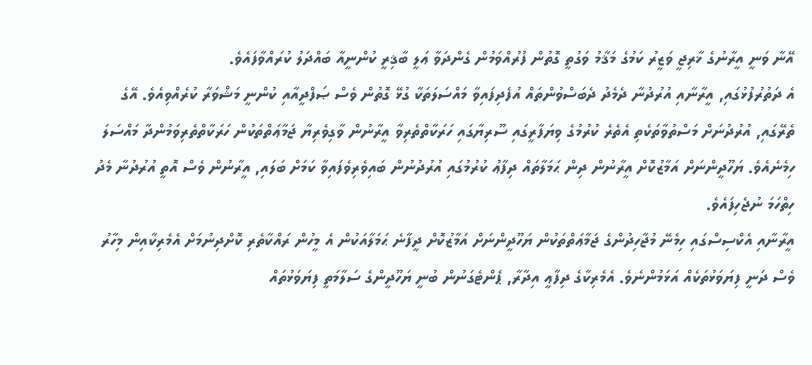އޭނާ ވަނީ އީރާނުގެ ޚާރިޖީ ވަޒީރު ކަމުގެ މަޤާމު ވަގުތީ ގޮތުން ފުރުއްވަމުން ގެންދަވާ ޢަލީ ބާޤިރީ ކުންނީއާ ބައްދަލު ކުރައްވާފައެވެ.
އެ ދަތުރުފުޅުގައި, އީރާނާއި އުރުދުނާ ދެމެދު ދެބަސްވުންތައް އުފެދިފައިވާ މައްސަލަތަކާ ގުޅޭ ގޮތުން ވެސް ޞަފްދީއާއި ކުންނީ މަޝްވަރާ ކުރެއްވިއެވެ. އޭގެ ތެރޭގައި, އުރުދުނަށް މަސްތުވާތަކެތި އެތެރެ ކުރުމުގެ ވިޔަފާރީގައި ސޫރިޔާގައި ހަރަކާތްތެރިވާ އީރާނުން ވާގިވެރިޔާ ޖަމާޢަތްތަކުން ހަރަކާތްތެރިވަމުންދާ މައްސަލަ ހިމެނެއެވެ. ޔަހޫދީންނަށް އަމާޒުކޮށް އީރާނުން ދިން ޙަމަލާތައް ދިފާޢު ކުރުމުގައި އުރުދުނުން ބައިވެރިވެފައިވާ ކަމަށް ބަލައި, އީރާނުން ވެސް އޮތީ އުރުދުނާ މެދު ހިތްހަމަ ނުޖެހިފައެވެ.
އީރާނާއި އެކްސިސްގައި ހިމެނޭ މުޖާހިދުންގެ ޖަމާޢަތްތަކުން ޔަހޫދީންނަށް އަމާޒުކޮށް ދީފާނެ ޙަމަލާއަކުން އެ މީހުން ރައްކާތެރި ކޮށްދިނުމަށް އެމެރިކާއިން މިހާރު ވެސް ދަނީ ފިޔަވަޅުތަކެއް އަޅަމުންނެވެ. އެމެރިކާގެ ދިފާޢީ އިދާރާ, ޕެންޓެގަނުން ބުނީ ޔަހޫދީންގެ ސަލާމަތީ ފިޔަވަޅުތައް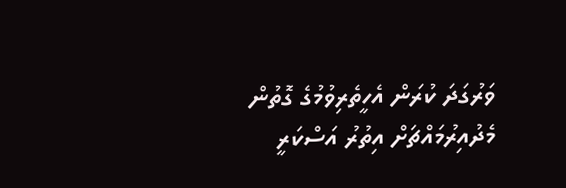ވަރުގަދަ ކުރަން އެހީތެރިވުމުގެ ގޮތުން މެދުއިރުމައްޗަށް އިތުރު އަސްކަރީ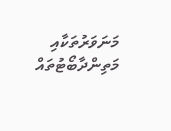މަނަވަރުތަކާއި މަތިންދާބޯޓުތައް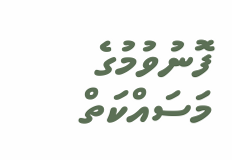ފޮނުވުމުގެ މަސައްކަތް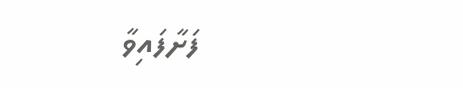ފަށާފައިވާ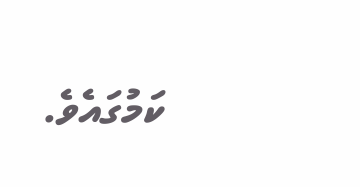ކަމުގައެވެ.